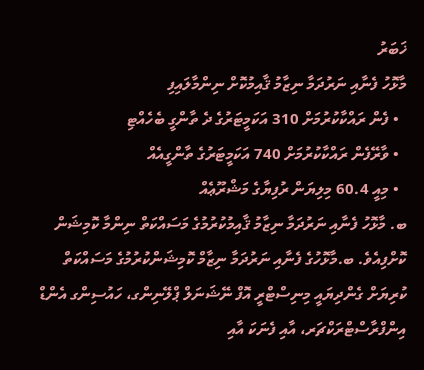ޚަބަރު
މާޅޮހު ފެނާއި ނަރުދަމާ ނިޒާމު ޤާއިމުކޮށް ނިންމާލައިފި
  • ފެން ރައްކާކުރުމަށް 310 އަކަމީޓަރުގެ ދެ ތާންގީ ބެހެއްޓި
  • ވާރޭފެން ރައްކާކުރުމަށް 740 އަކަމީޓަރުގެ ތާންގީއެއް
  • މިއީ 60.4 މިލިޔަން ރުފިޔާގެ މަޝްރޫޢެއް
ބ. މާޅޮހު ފެނާއި ނަރުދަމާ ނިޒާމު ޤާއިމުކުރުމުގެ މަސައްކަތް ނިންމާ ކޮމިޝަން ކޮށްފިއެވެ. ބ.މާޅޮހުގެ ފެނާއި ނަރުދަމާ ނިޒާމް ކޮމިޝަންކުރުމުގެ މަސައްކަތް ކުރިޔަށް ގެންދިޔައީ މިނިސްޓްރީ އޮފް ނޭޝަނަލް ޕްލޭނިންގ، ހައުސިންގ އެންޑް އިންފްރާސްޓްރަކްޗަރ، އާއި ފެނަކަ އާއި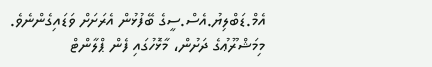އެމް.ޑަބްލިޔު.އެސް.ސީގެ ބޭފުޅުން އެރަށަށް ވަޑައިގެންނެވެ.
މިމަޝްރޫޢުގެ ދަށުން، މާޅޮހުގައި ފެން ޕްލާންޓް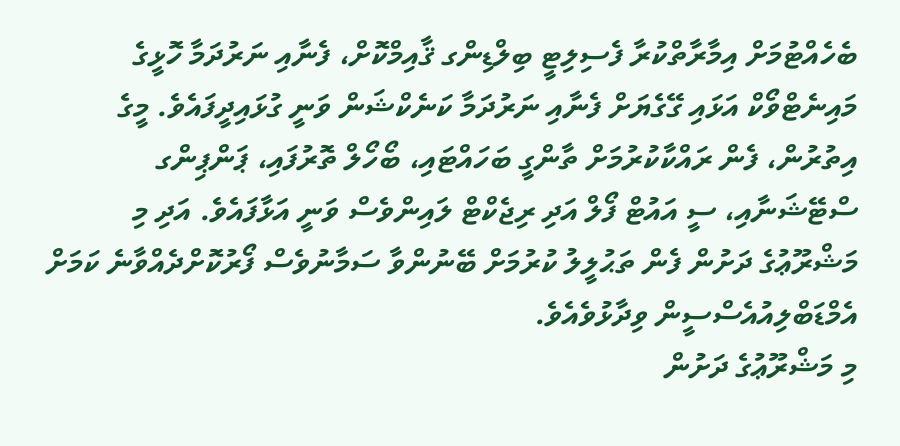ބެހެއްޓުމަށް އިމާރާތްކުރާ ފެސިލިޓީ ބިލްޑިންގ ޤާއިމްކޮށް، ފެނާއި ނަރުދަމާ ހޮޅީގެ މައިނެޓްވޯކް އަޅައި ގޭގެޔަށް ފެނާއި ނަރުދަމާ ކަނެކްޝަން ވަނީ ގުޅައިދީފައެވެ. މީގެ އިތުރުން، ފެން ރައްކާކުރުމަށް ތާންގީ ބަހައްޓައި، ބޯހޯލް ތޮރުފައި، ޕަންޕިންގ ސްޓޭޝަނާއި، ސީ އައުޓް ފޯލް އަދި ރިޖެކްޓް ލައިންވެސް ވަނީ އަޅާފައެވެ. އަދި މި މަޝްރޫޢުގެ ދަށުން ފެން ތަޙުލީލު ކުރުމަށް ބޭނުންވާ ސަމާނުވެސް ފޯރުކޮށްދެއްވާނެ ކަމަށް އެމްޑަބްލިއުއެސްސީން ވިދާޅުވެއެވެ.
މި މަޝްރޫޢުގެ ދަށުން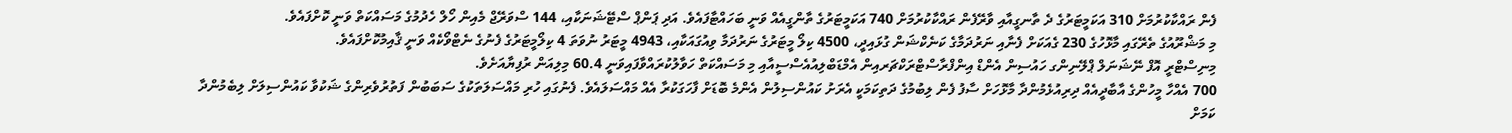ފެން ރައްކާކުރުމަށް 310 އަކަމީޓަރުގެ ދެ ތާނގީއާއި ވާރޭފެން ރައްކާކުރުމަށް 740 އަކަމީޓަރުގެ ތާންގީއެއް ވަނީ ބަހައްޓާފައެވެ. އަދި ޕަންޕް ސްޓޭޝަނަކާއި، 144 ސްވަރޭޖް މެއިން ހޯލް ހެދުމުގެ މަސައްކަތް ވަނީ ކޮށްފައެވެ.
މި މަޝްރޫއުގެ ތެރޭގައި މާޅޮހުގެ 230 ގެއަކަށް ފެނާއި ނަރުދަމާގެ ކަނެކްޝަން ގުޅައިދީ، 4500 ކިލޯ މީޓަރުގެ ނަރުދަމާ ވިއުގައަކާއި، 4943 މީޓަރު ނުވަތަ 4 ކިލޯމީޓަރުގެ ފެނުގެ ނެޓްވޯކެއް ވަނީ ޤާއިމުކޮށްފައެވެ.
މިނިސްޓްރީ އޮފް ނޭޝަނަލް ޕްލޭނިންގ ހައުސިން އެންޑް އިންފްރާސްޓްރަކްޗަރއިން އެމްޑަބްލިއުއެސްސީއާއި މި މަސައްކަތް ހަވާލުކުރައްވާފައިވަނީ 60.4 މިލިއަން ރުފިޔާއަށެވެ.
700 އެއްހާ މީހުންގެ އާބާދީއެއް ދިރިއުޅެމުންދާ މާޅޮހަށް ސާފު ފެން ލިބުމުގެ ދަތިކަމަކީ އެރަށު ކައުންސިލުން އެންމެ ބޮޑަށް ފާހަގަކުރާ އެއް މައްސަލައެވެ. ފެނުގައި ހުރި މައްސަލަތަކުގެ ސަބަބުން ފަތުރުވެރިންގެ ޝަކުވާ ކައުންސިލަށް ލިބެމުންދާ ކަމަށް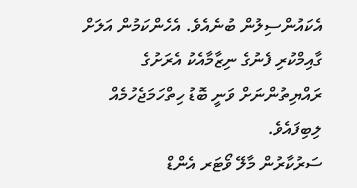އެކައުންސިލުން ބުނެއެވެ. އެހެންކަމުން އަލަށް ގާއިމްކުރި ފެނުގެ ނިޒާމާއެކު އެރަށުގެ ރައްޔިތުންނަށް ވަނީ ބޮޑު ހިތްހަމަޖެހުމެއް ލިބިފައެވެ.
ސަރުކާރުން މާލޭ ވޯޓަރ އެންޑް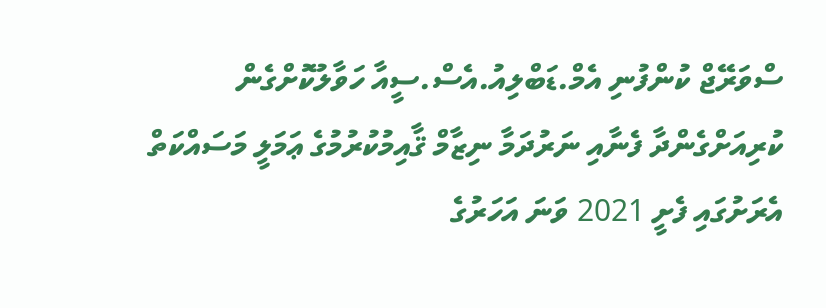ސްވަރޭޖް ކުންފުނި އެމް.ޑަބްލިއު.އެސް.ސީއާ ހަވާލުކޮށްގެން ކުރިއަށްގެންދާ ފެނާއި ނަރުދަމާ ނިޒާމް ޤާއިމުކުރުމުގެ ޢަމަލީ މަސައްކަތް އެރަށުގައި ފެށީ 2021 ވަނަ އަހަރުގެ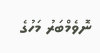ނޮވެމްބަރު މަހުގެ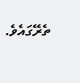ތެރޭގައެވެ.